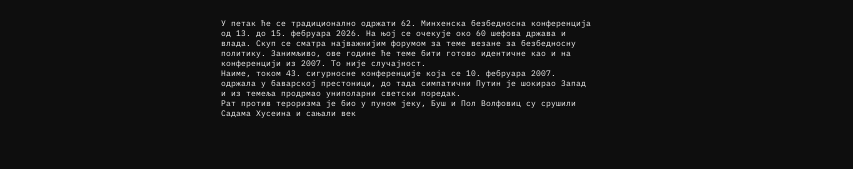У петак ће се традиционално одржати 62. Минхенска безбедносна конференција од 13. до 15. фебруара 2026. На њој се очекује око 60 шефова држава и влада. Скуп се сматра најважнијим форумом за теме везане за безбедносну политику. Занимљиво, ове године ће теме бити готово идентичне као и на конференцији из 2007. То није случајност.
Наиме, током 43. сигурносне конференције која се 10. фебруара 2007. одржала у баварској престоници, до тада симпатични Путин је шокирао Запад и из темеља продрмао униполарни светски поредак.
Рат против тероризма је био у пуном јеку, Буш и Пол Волфовиц су срушили Садама Хусеина и сањали век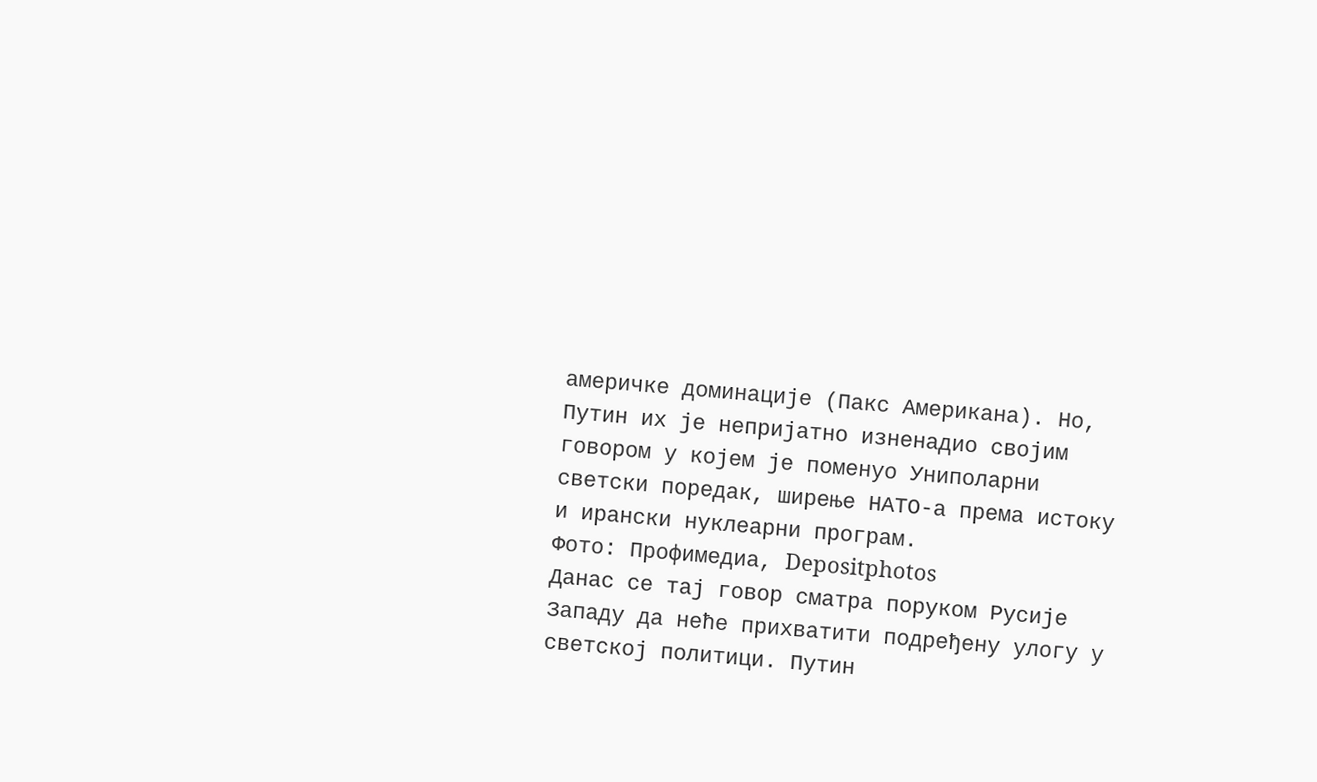америчке доминације (Пакс Американа). Но, Путин их је непријатно изненадио својим говором у којем је поменуо Униполарни светски поредак, ширење НАТО-а према истоку и ирански нуклеарни програм.
Фото: Профимедиа, Depositphotos
Данас се тај говор сматра поруком Русије Западу да неће прихватити подређену улогу у светској политици. Путин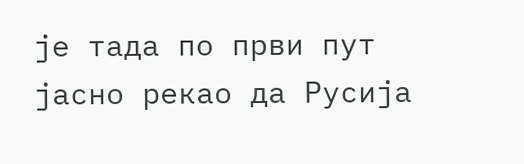је тада по први пут јасно рекао да Русија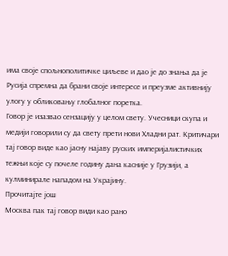има своје спољнополитичке циљеве и дао је до знања да је Русија спремна да брани своје интересе и преузме активнију улогу у обликовању глобалног поретка.
Говор је изазвао сензацију у целом свету. Учесници скупа и медији говорили су да свету прети нови Хладни рат. Критичари тај говор виде као јасну најаву руских империјалистичких тежњи које су почеле годину дана касније у Грузији, а кулминирале нападом на Украјину.
Прочитајте још
Москва пак тај говор види као рано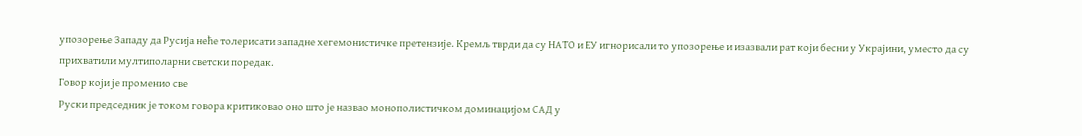упозорење Западу да Русија неће толерисати западне хегемонистичке претензије. Кремљ тврди да су НАТО и ЕУ игнорисали то упозорење и изазвали рат који бесни у Украјини, уместо да су прихватили мултиполарни светски поредак.
Говор који је променио све
Руски председник је током говора критиковао оно што је назвао монополистичком доминацијом САД у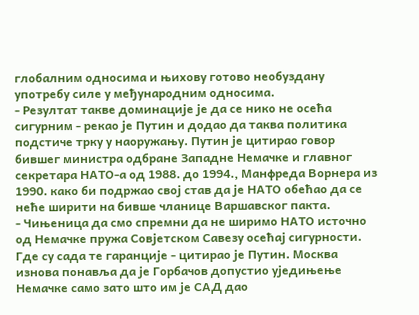глобалним односима и њихову готово необуздану употребу силе у међународним односима.
- Резултат такве доминације је да се нико не осећа сигурним - рекао је Путин и додао да таква политика подстиче трку у наоружању. Путин је цитирао говор бившег министра одбране Западне Немачке и главног секретара НАТО-а од 1988. до 1994., Манфреда Ворнера из 1990. како би подржао свој став да је НАТО обећао да се неће ширити на бивше чланице Варшавског пакта.
- Чињеница да смо спремни да не ширимо НАТО источно од Немачке пружа Совјетском Савезу осећај сигурности. Где су сада те гаранције - цитирао је Путин. Москва изнова понавља да је Горбачов допустио уједињење Немачке само зато што им је САД дао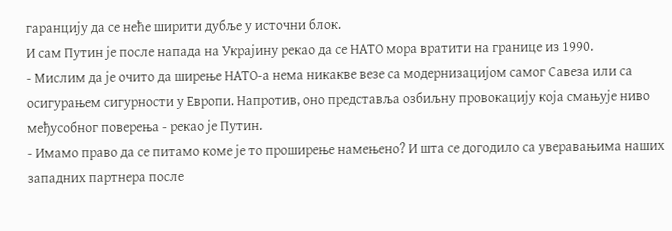гаранцију да се неће ширити дубље у источни блок.
И сам Путин је после напада на Украјину рекао да се НАТО мора вратити на границе из 1990.
- Мислим да је очито да ширење НАТО-а нема никакве везе са модернизацијом самог Савеза или са осигурањем сигурности у Европи. Напротив, оно представља озбиљну провокацију која смањује ниво међусобног поверења - рекао је Путин.
- Имамо право да се питамо коме је то проширење намењено? И шта се догодило са уверавањима наших западних партнера после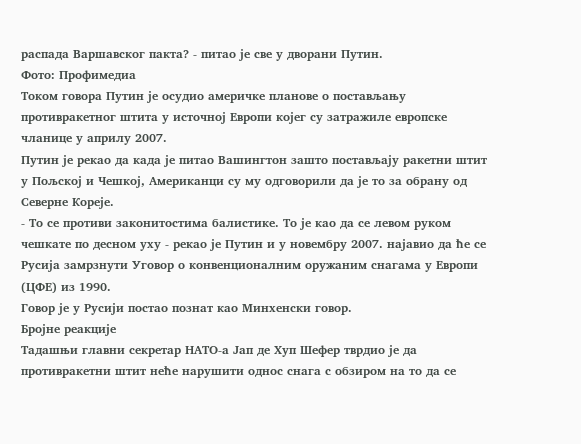распада Варшавског пакта? - питао је све у дворани Путин.
Фото: Профимедиа
Током говора Путин је осудио америчке планове о постављању противракетног штита у источној Европи којег су затражиле европске чланице у априлу 2007.
Путин је рекао да када је питао Вашингтон зашто постављају ракетни штит у Пољској и Чешкој, Американци су му одговорили да је то за обрану од Северне Кореје.
- То се противи законитостима балистике. То је као да се левом руком чешкате по десном уху - рекао је Путин и у новембру 2007. најавио да ће се Русија замрзнути Уговор о конвенционалним оружаним снагама у Европи (ЦФЕ) из 1990.
Говор је у Русији постао познат као Минхенски говор.
Бројне реакције
Тадашњи главни секретар НАТО-а Јап де Хуп Шефер тврдио је да противракетни штит неће нарушити однос снага с обзиром на то да се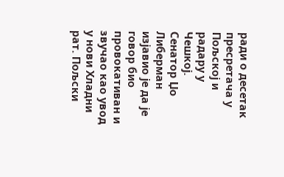ради о десетак пресретача у Пољској и радару у Чешкој.
Сенатор Џо Либерман изјавио је да је говор био провокативан и звучао као увод у нови Хладни рат. Пољски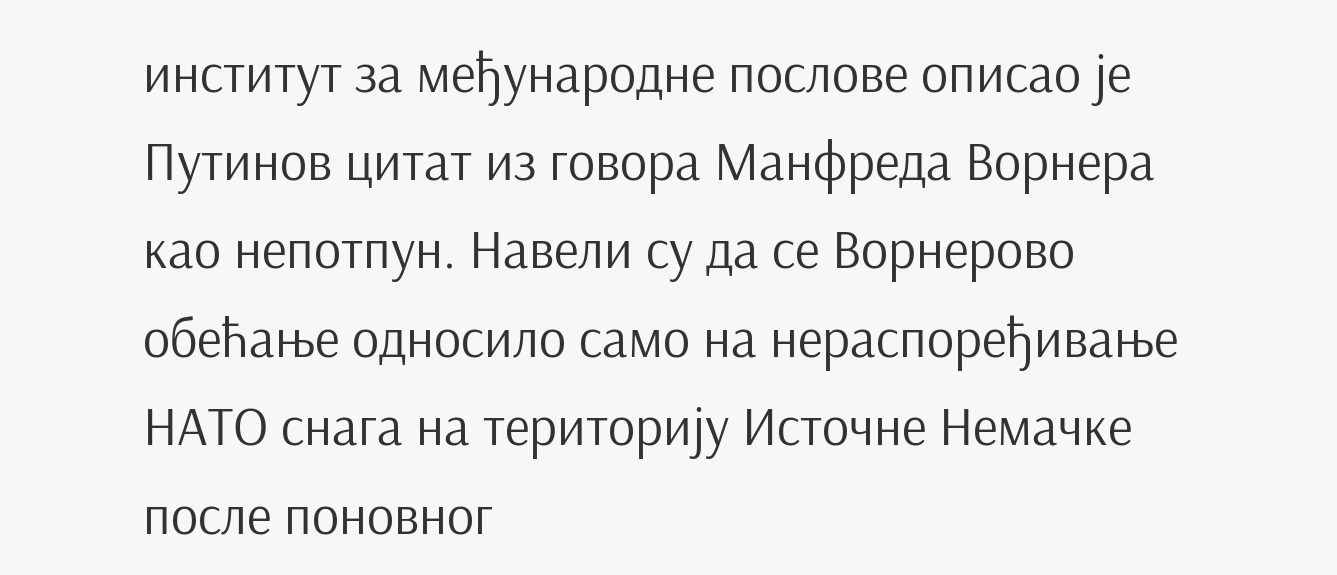институт за међународне послове описао је Путинов цитат из говора Манфреда Ворнера као непотпун. Навели су да се Ворнерово обећање односило само на нераспоређивање НАТО снага на територију Источне Немачке после поновног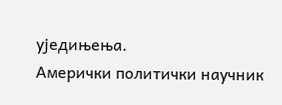уједињења.
Амерички политички научник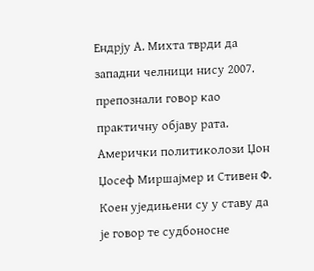Ендрју А. Михта тврди да западни челници нису 2007. препознали говор као практичну објаву рата. Амерички политиколози Џон Џосеф Миршајмер и Стивен Ф. Коен уједињени су у ставу да је говор те судбоносне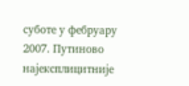суботе у фебруару 2007. Путиново најексплицитније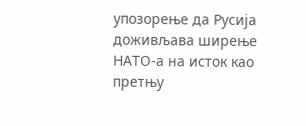упозорење да Русија доживљава ширење НАТО-а на исток као претњу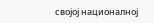својој националној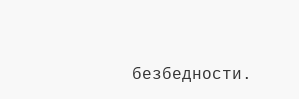безбедности.